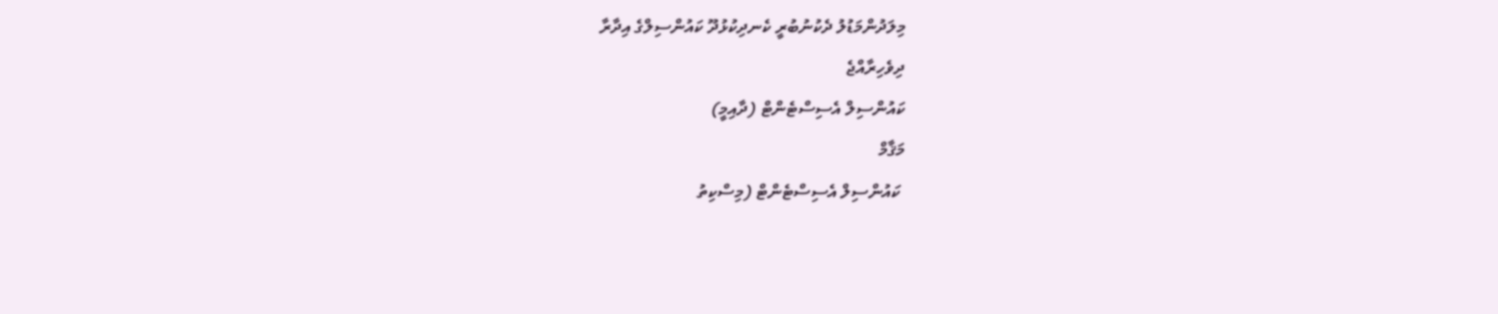މިލަދުންމަޑުލު ދެކުނުބުރީ ކެނދިކުޅުދޫ ކައުންސިލްގެ އިދާރާ
ދިވެހިރާއްޖެ
ކައުންސިލް އެސިސްޓެންޓް (ދާއިމީ)
މަޤާމް
 ކައުންސިލް އެސިސްޓެންޓް (މިސްކިތު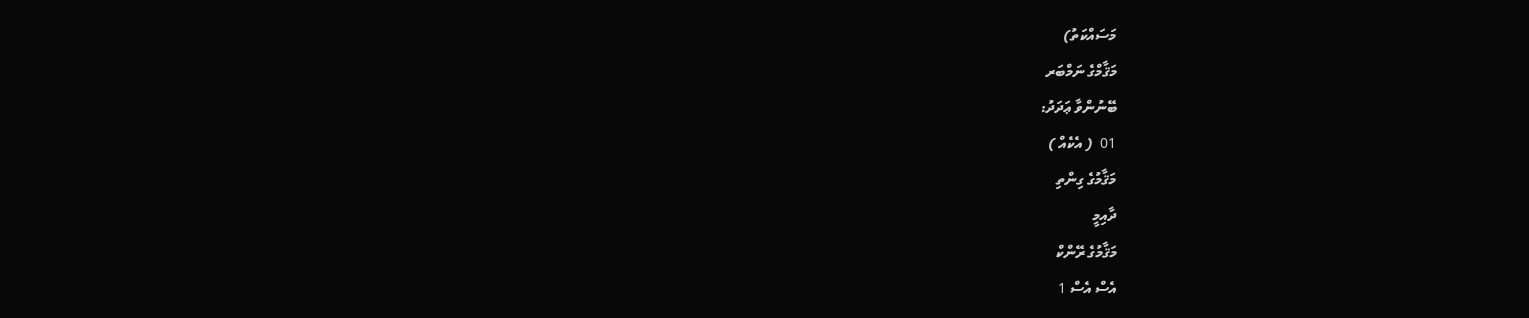މަސައްކަތު)
މަޤާމްގެ ނަމްބަރ
ބޭނުންވާ ޢަދަދު:
01  ( އެކެއް )
މަޤާމުގެ ގިންތި
ދާއިމީ
މަޤާމުގެ ރޭންކް
އެސް އެސް 1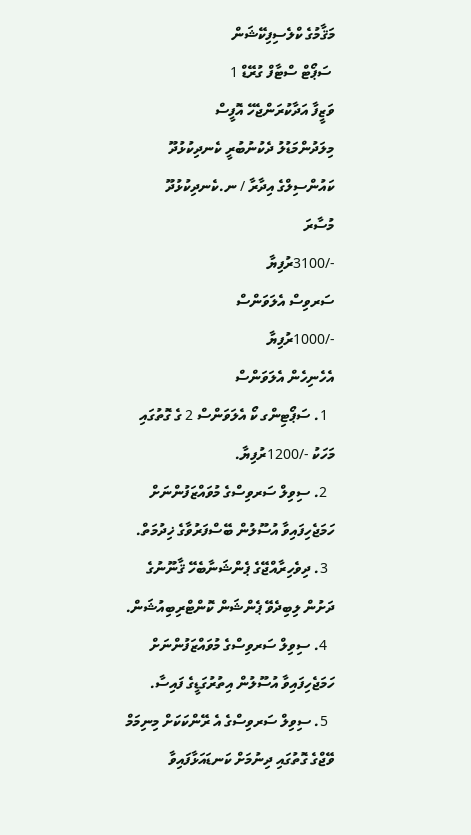މަޤާމުގެ ކްލެސިފިކޭޝަން
 ސަޕޯޓް ސްޓާފް ގުރޭޑް 1
ވަޒީފާ އަދާކުރަންޖެހޭ އޮފީސް
މިލަދުންމަޑުލު ދެކުނުބުރީ ކެނދިކުޅުދޫ ކައުންސިލްގެ އިދާރާ / ނ.ކެނދިކުޅުދޫ
މުސާރަ
-/3100ރުފިޔާ
ސަރވިސް އެލަވަންސް
-/1000ރުފިޔާ
އެހެނިހެން އެލަވަންސް
  1. ސަޕޯޓިންގ ކޯ އެލަވަންސް 2 ގެ ގޮތުގައި މަހަކު -/1200ރުފިޔާ.
  2. ސިވިލް ސަރވިސްގެ މުވައްޒަފުންނަށް ހަމަޖެހިފައިވާ އުސޫލުން ބޭސްފަރުވާގެ ޚިދުމަތް.
  3. ދިވެހިރާއްޖޭގެ ޕެންޝަނާބެހޭ ޤާނޫނުގެ ދަށުން ލިބިދެވޭ ޕެންޝަން ކޮންޓްރިބިއުޝަން.
  4. ސިވިލް ސަރވިސްގެ މުވައްޒަފުންނަށް ހަމަޖެހިފައިވާ އުސޫލުން އިތުރުގަޑީގެ ފައިސާ.
  5. ސިވިލް ސަރވިސްގެ އެ ރޭންކަކަށް މިނިމަމް ވޭޖްގެ ގޮތުގައި ދިނުމަށް ކަނޑައަޅާފައިވާ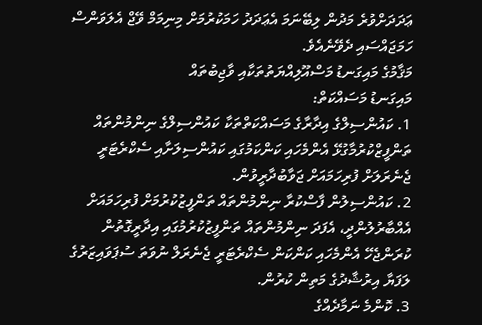ޢަދަދަށްވުރެ މަދުން ލިބޭނަމަ އެޢަދަދު ހަމަކުރުމަށް މިނިމަމް ވޭޖް އެލަވަންސް ހަމަޖައްސައި ދެވޭނެއެވެ.
މަޤާމުގެ މައިގަނޑު މަސްއޫލިއްޔަތުތަކާއި ވާޖިބުތައް
މައިގަނޑު މަސައްކަތް:
1. ކައުންސިލްގެ އިދާރާގެ މަސައްކަތްތަކާ ކައުންސިލްގެ ނިންމުންތައް ތަންފީޒްކުރުމާގުޅޭ އެންމެހައި ކަންކަމުގައި ކައުންސިލަށާއި ސެކްރެޓަރީ ޖެނެރަލަށް ފުރިހަމައަށް ޖަވާބުދާރީވުން.
2. ކައުންސިލުން ފާސްކުރާ ނިންމުންތައް ތަންފީޒުކުރުމަށް ފުރިހަމައަށް އެއްބާރުލުންދީ، އެފަދަ ނިންމުންތައް ތަންފީޒުކުރުމުގައި އިދާރީގޮތުން ކުރަންޖެހޭ އެންމެހައި ކަންކަން ސެކްރެޓަރީ ޖެނެރަލް ނުވަތަ ސުޕަވައިޒަރުގެ ލަފަޔާ އިރުޝާދުގެ މަތިން ކުރުން.
3. ކޮންމެ ނަމާދެއްގެ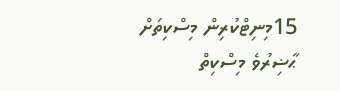15މިނިޓްކުރިން މިސްކިތަށް ޙާޟިރުވެ މިސްކިތް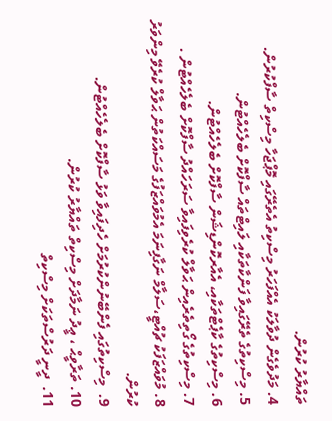ތައްޔާރު ކުރުން.
4. މަދުވެގެން ދުވާލަކު އެއްފަހަރު މިސްކިތު އެތެރޭގައި މޮޕްޖަހާ މިސްކިތް ސާފްކުރުން.
5. މިސްކިތުގެ ތެރޭގައިވާ ފަންކާތަކާއި ލައިޓްތައް ސާފްކޮށް ބެލެހެއްޓުން.
6. މިސްކިތުގެ ކާޕެޓްތަކާއި، އެއާރކޮންޑިޝަން ސާފްކޮށް ބެލެހެއްޓުން.
7. މިސްކިތުގެ ގޯތިތެރެއިން ޙަވާލް ކުރެވިފައިވާ ސަރަހައްދު ސާފްކޮށް ބެލެހެއްޓުން .
8. މުވައްޒަފަކު ޗުއްޓީ،ސަލާމް ނަގާފިނަމަ އެމުވައްޒަފުގެ މަސައްކަތުން ޙަވާލް ކުރެވޭ މިންވަރު ކުރުން.
9.  މިސްކިތުގައި ފެންބޭނުންކުރުމަށް ހެދިފައިވާ ވަޅު ސާފްކޮށް ބެލެހެއްޓުން.
10. ތަރާވީޙް ، ޢީދު ނަމާދަށް މިސްކިތް ތައްޔާރު ކުރުން.
11.  ދީނީ ދަރުސްތަކަށް މިސްކިތް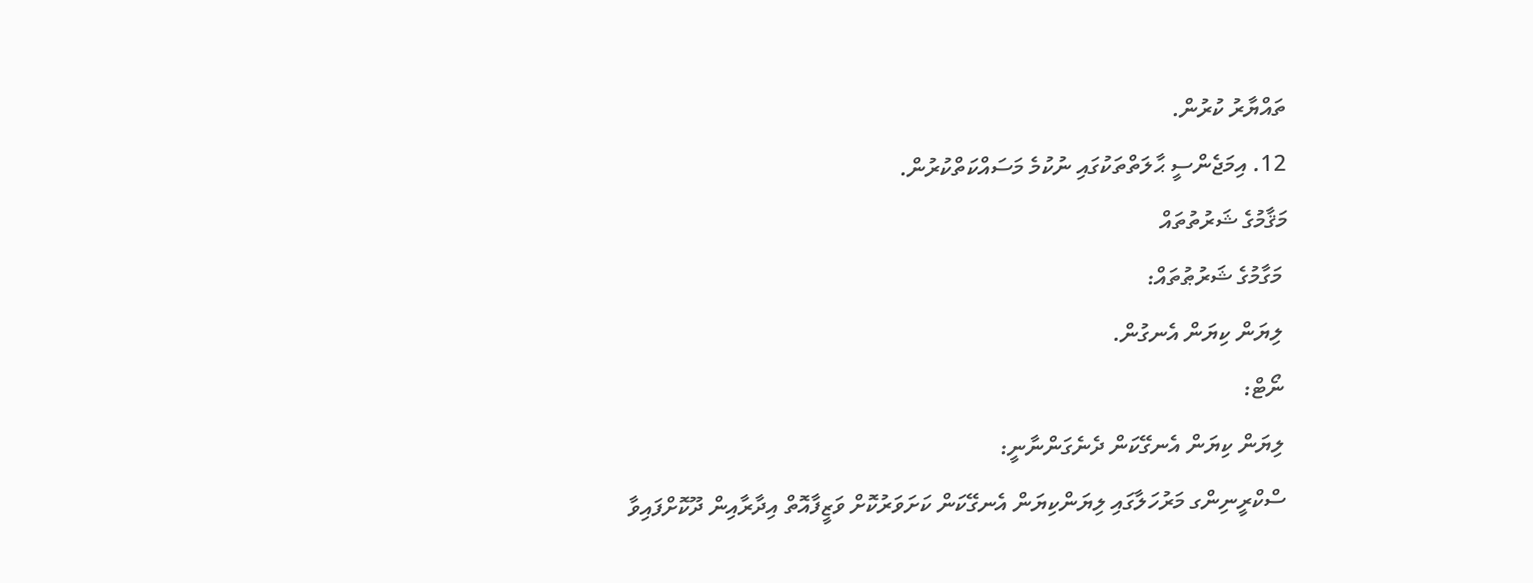ތައްޔާރު ކުރުން.
12. އިމަޖެންސީ ޙާލަތްތަކުގައި ނުކުމެ މަސައްކަތްކުރުން.
މަޤާމުގެ ޝަރުތުތައް
 މަގާމުގެ ޝަރުޠުތައް:
 ލިޔަން ކިޔަން އެނގުން.
 ނޯޓް:
 ލިޔަން ކިޔަން އެނގޭކަން ދެނެގަންނާނީ:
 ސްކްރީނިންގ މަރުހަލާގައި ލިޔަންކިޔަން އެނގޭކަން ކަށަވަރުކޮށް ވަޒީފާއޮތް އިދާރާއިން ދޫކޮށްފައިވާ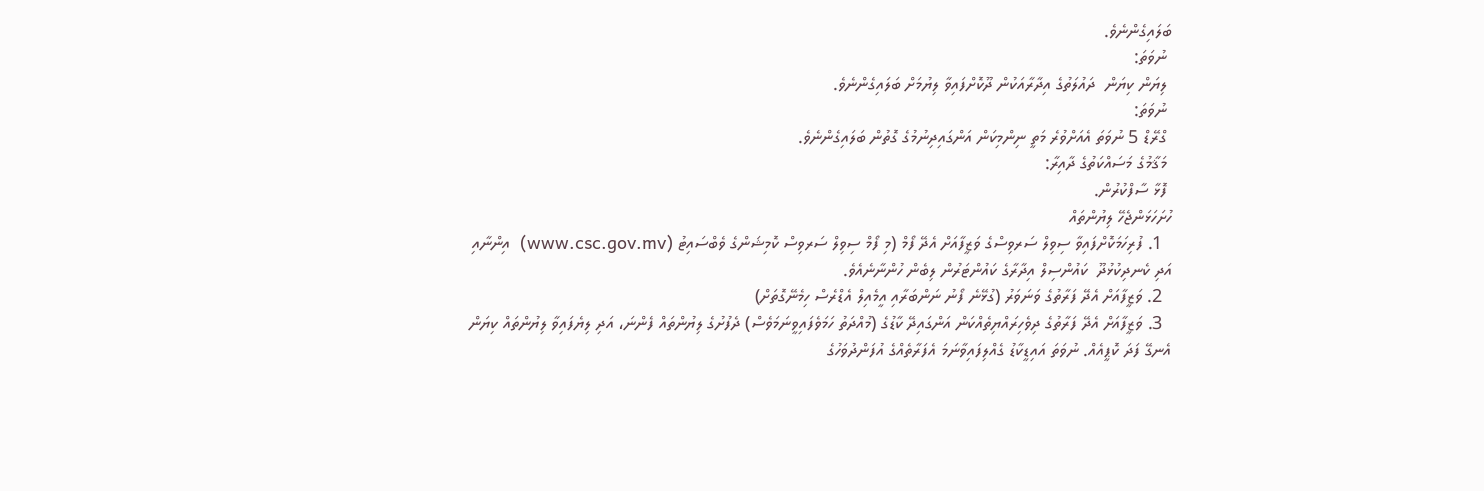ބަލައިގެންނެވެ.
 ނުވަތަ:
 ލިޔަން ކިޔަން  ދައުލަތުގެ އިދާރާއަކުން ދޫކޮށްފައިވާ ލިޔުމަށް ބަލައިގެންނެވެ.
 ނުވަތަ:
 ގްރޭޑް 5 ނުވަތަ އެއަށްވުރެ މަތީ ނިންމިކަން އަންގައިދިނުމުގެ ގޮތުން ބަލައިގެންނެވެ.
 މަޤާމުގެ މަސައްކަތުގެ ދާއިރާ:
 ފޮޅާ ސާފްކުރުން.
ހުށަހަޅަންޖެހޭ ލިޔުންތައް
  1. ފުރިހަމަކޮށްފައިވާ ސިވިލް ސަރވިސްގެ ވަޒީފާއަށް އެދޭ ފޯމް (މި ފޯމް ސިވިލް ސަރވިސް ކޮމިޝަންގެ ވެބްސައިޓު (www.csc.gov.mv)  އިންނާއި އަދި ކެނދިކުޅުދޫ  ކައުންސިލް އިދާރާގެ ކައުންޓަރުން ލިބެން ހުންނާނެއެވެ.
  2. ވަޒީފާއަށް އެދޭ ފަރާތުގެ ވަނަވަރު (ގުޅޭނެ ފޯނު ނަންބަރާއި އީމެއިލް އެޑްރެސް ހިމެނޭގޮތަށް)
  3. ވަޒީފާއަށް އެދޭ ފަރާތުގެ ދިވެހިރައްޔިތެއްކަން އަންގައިދޭ ކާޑުގެ (މުއްދަތު ހަމަވެފައިވީނަމަވެސް) ދެފުށުގެ ލިޔުންތައް ފެންނަ، އަދި ލިޔެފައިވާ ލިޔުންތައް ކިޔަން އެނގޭ ފަދަ ކޮޕީއެއް. ނުވަތަ އައިޑީކާޑު ގެއްލިފައިވާނަމަ އެފަރާތެއްގެ އުފަންދުވަހުގެ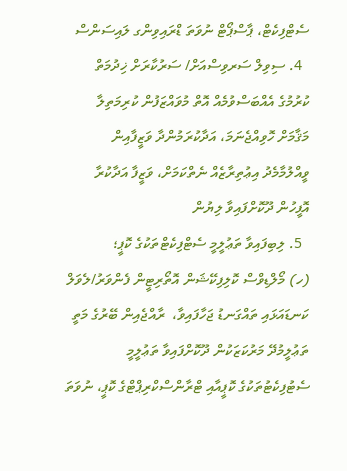ސެޓްފިކެޓް، ޕާސްޕޯޓް ނުވަތަ ޑްރައިވިންގ ލައިސަންސް
  4. ސިވިލް ސަރވިސްއަށް/ ސަރުކާރަށް ޚިދުމަތް ކުރުމުގެ އެއްބަސްވުމެއް އޮތް މުވައްޒަފުން ކުރިމަތިލާ މަޤާމަށް ހޮވިއްޖެނަމަ، އަދާކުރަމުންދާ ވަޒީފާއިން ވީއްލުމާމެދު އިޢުތިރާޒެއް ނެތްކަމަށް، ވަޒީފާ އަދާކުރާ އޮފީހުން ދޫކޮށްފައިވާ ލިޔުން
  5. ލިބިފައިވާ ތަޢުލީމީ ސެޓްފިކެޓްތަކުގެ ކޮޕީ؛
(ހ) މޯލްޑިވްސް ކޮލިފިކޭޝަން އޮތޯރިޓީން ފެންވަރު/ލެވަލް ކަނޑައަޅައި ތައްގަނޑު ޖަހާފައިވާ،  ރާއްޖެއިން ބޭރުގެ މަތީ ތަޢުލީމުދޭ މަރުކަޒަކުން ދޫކޮށްފައިވާ ތަޢުލީމީ ސެޓުފިކެޓުތަކުގެ ކޮޕީއާއި ޓްރާންސްކްރިޕްޓްގެ ކޮޕީ، ނުވަތަ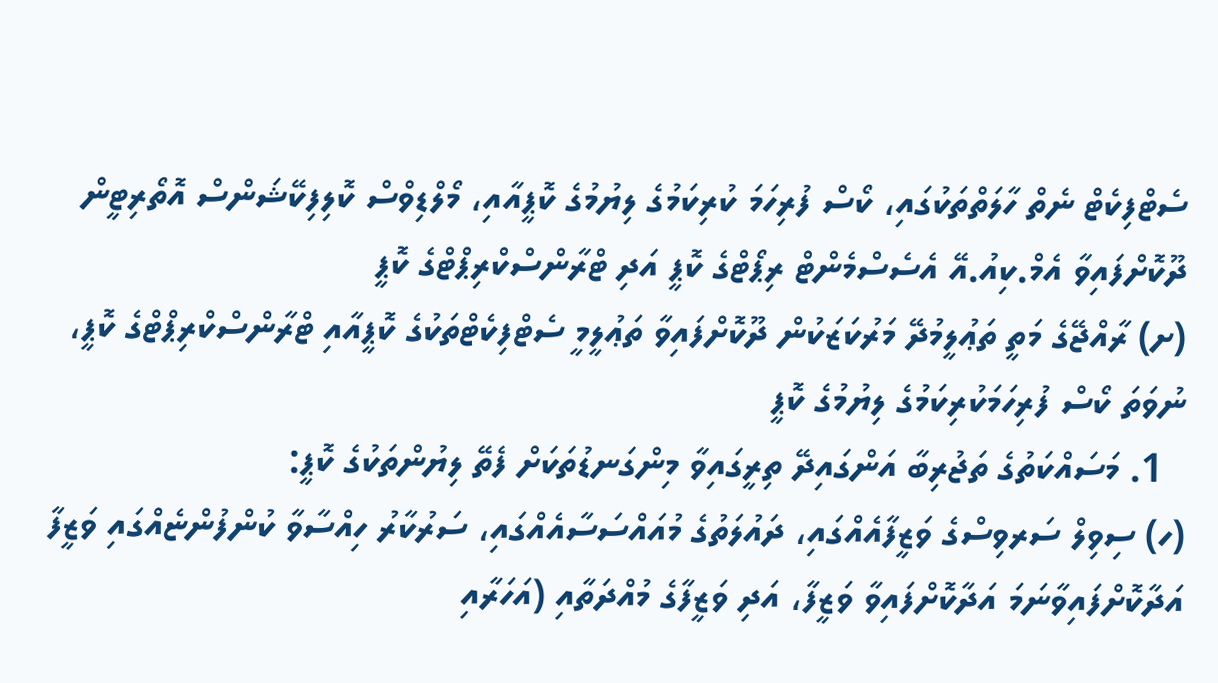ސެޓްފިކެޓް ނެތް ހާލަތްތަކުގައި، ކޯސް ފުރިހަމަ ކުރިކަމުގެ ލިޔުމުގެ ކޮޕީއާއި، މޯލްޑިވްސް ކޮލިފިކޭޝަންސް އޮތޯރިޓީން ދޫކޮށްފައިވާ އެމް.ކިއު.އޭ އެސެސްމެންޓް ރިޕޯޓްގެ ކޮޕީ އަދި ޓްރާންސްކްރިޕްޓްގެ ކޮޕީ
(ށ) ރާއްޖޭގެ މަތީ ތަޢުލީމުދޭ މަރުކަޒަކުން ދޫކޮށްފައިވާ ތަޢުލީމީ ސެޓްފިކެޓްތަކުގެ ކޮޕީއާއި ޓްރާންސްކްރިޕްޓްގެ ކޮޕީ، ނުވަތަ ކޯސް ފުރިހަމަކުރިކަމުގެ ލިޔުމުގެ ކޮޕީ
  1. މަސައްކަތުގެ ތަޖުރިބާ އަންގައިދޭ ތިރީގައިވާ މިންގަނޑުތަކަށް ފެތޭ ލިޔުންތަކުގެ ކޮޕީ:
(ހ) ސިވިލް ސަރވިސްގެ ވަޒީފާއެއްގައި، ދައުލަތުގެ މުއައްސަސާއެއްގައި، ސަރުކާރު ހިއްސާވާ ކުންފުންޏެއްގައި ވަޒީފާ އަދާކޮށްފައިވާނަމަ އަދާކޮށްފައިވާ ވަޒީފާ، އަދި ވަޒީފާގެ މުއްދަތާއި (އަހަރާއި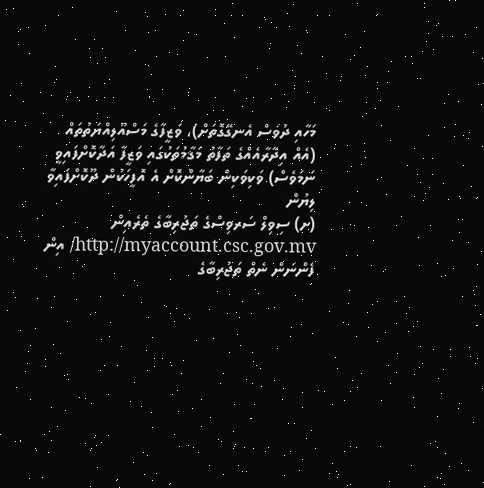މަހާއި ދުވަސް އެނގޭގޮތަށް)، ވަޒީފާގެ މަސްއޫލިއްޔަތުތައް (އެއް އިދާރާއެއްގެ ތަފާތު މަޤާމުތަކުގައި ވަޒީފާ އަދާކޮށްފައިވީ ނަމަވެސް) ވަކިވަކިން ބަޔާންކޮށް އެ އޮފީހަކުން ދޫކޮށްފައިވާ ލިޔުން
(ށ) ސިވިލް ސަރވިސްގެ ތަޖުރިބާގެ ތެރެއިން http://myaccount.csc.gov.mv/ އިން ފެންނަން ނެތް ތަޖުރިބާގެ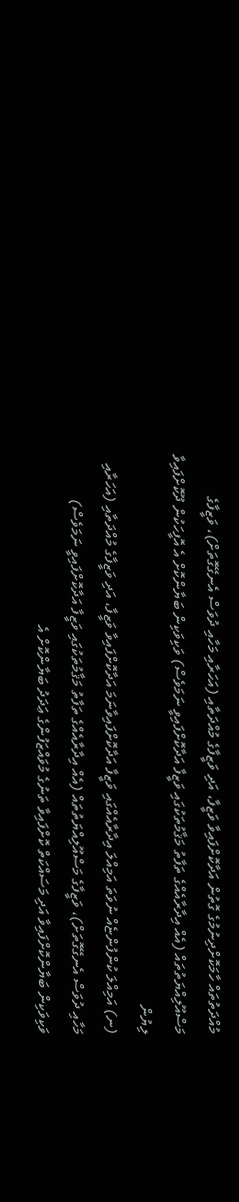މުއްދަތުތައް ހާމަކޮށްދިނުމުގެ ގޮތުން އަދާކޮށްފައިވާ ވަޒީފާ، އަދި ވަޒީފާގެ މުއްދަތާއި (އަހަރާއި މަހާއި ދުވަސް އެނގޭގޮތަށް)، ވަޒީފާގެ މަސްއޫލިއްޔަތުތައް (އެއް އިދާރާއެއްގެ ތަފާތު މަޤާމުތަކުގައި ވަޒީފާ އަދާކޮށްފައިވީ ނަމަވެސް) ވަކިވަކިން ބަޔާންކޮށް އެ އޮފީހަކުން ދޫކޮށްފައިވާ ލިޔުން
(ނ) އަމިއްލަ ކުންފުންޏެއް ނުވަތަ އަމިއްލަ އިދާރާއެއްގައި ވަޒީފާ އަދާކޮށްފައިވާނަމަ އަދާކޮށްފައިވާ ވަޒީފާ، އަދި ވަޒީފާގެ މުއްދަތާއި (އަހަރާއި މަހާއި ދުވަސް އެނގޭގޮތަށް)، ވަޒީފާގެ މަސްއޫލިއްޔަތުތައް (އެއް އިދާރާއެއްގެ ތަފާތު މަޤާމުތަކުގައި ވަޒީފާ އަދާކޮށްފައިވީ ނަމަވެސް) ވަކިވަކިން ބަޔާންކޮށްފައިވާ އަދި މަސައްކަތް ކޮށްފައިވާ ތަނުގެ މުވައްޒަފުންގެ ޢަދަދު ބަޔާންކޮށް އެ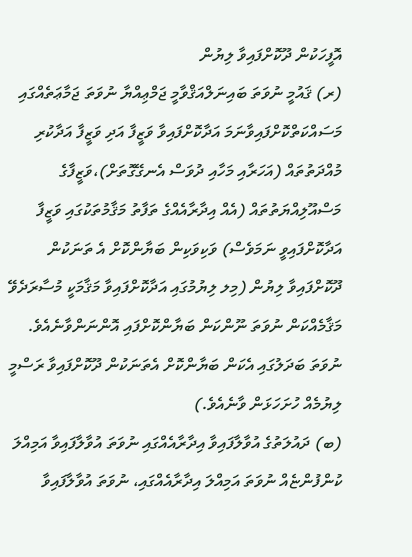އޮފީހަކުން ދޫކޮށްފައިވާ ލިޔުން
(ރ) ޤައުމީ ނުވަތަ ބައިނަލްއަޤްވާމީ ޖަމްޢިއްޔާ ނުވަތަ ޖަމާޢަތެއްގައި މަސައްކަތްކޮށްފައިވާނަމަ އަދާކޮށްފައިވާ ވަޒީފާ އަދި ވަޒީފާ އަދާކުރި މުއްދަތުތައް (އަހަރާއި މަހާއި ދުވަސް އެނގޭގޮތަށް)،ވަޒީފާގެ މަސްއޫލިއްޔަތުތައް (އެއް އިދާރާއެއްގެ ތަފާތު މަޤާމުތަކުގައި ވަޒީފާ އަދާކޮށްފައިވީ ނަމަވެސް) ވަކިވަކިން ބަޔާންކޮށް އެ ތަނަކުން ދޫކޮށްފައިވާ ލިޔުން (މިލ ލިޔުމުގައި އަދާކޮށްފައިވާ މަޤާމަކީ މުސާރަދެވޭ މަޤާމެއްކަން ނުވަތަ ނޫންކަން ބަޔާންކޮށްފައި އޮންނަންވާނެއެވެ. ނުވަތަ ބަދަލުގައި އެކަން ބަޔާންކޮށް އެތަނަކުން ދޫކޮށްފައިވާ ރަސްމީ ލިޔުމެއް ހުށަހަޅަން ވާނެއެވެ.)
(ބ) ދައުލަތުގެ އުވާލާފައިވާ އިދާރާއެއްގައި ނުވަތަ އުވާލާފައިވާ އަމިއްލަ ކުންފުންޏެއް ނުވަތަ އަމިއްލަ އިދާރާއެއްގައި، ނުވަތަ އުވާލާފައިވާ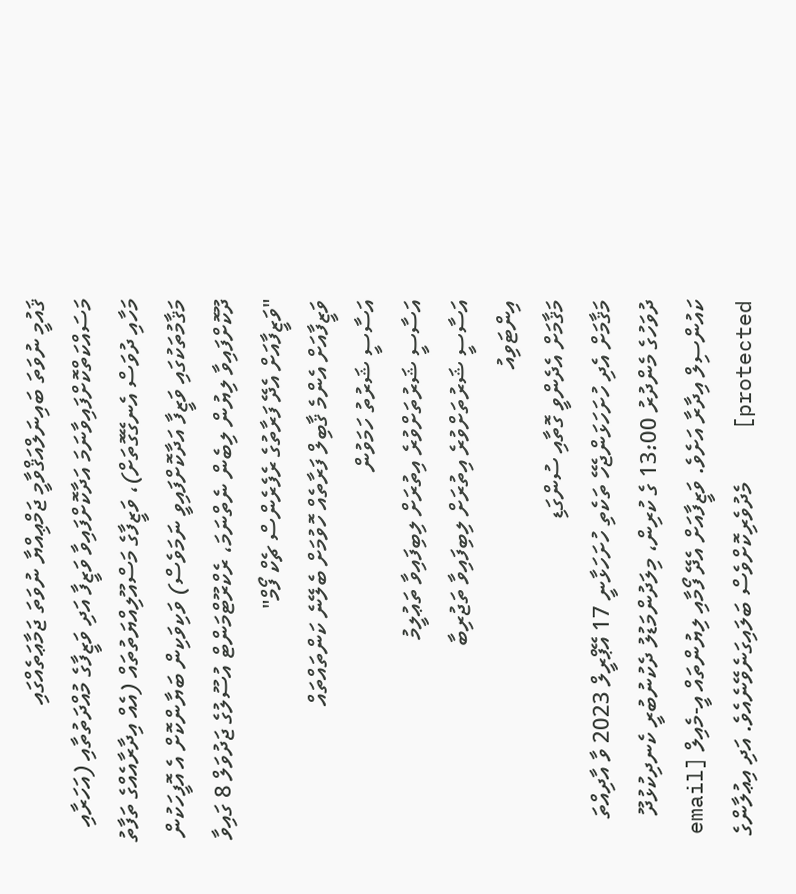ޤައުމީ ނުވަތަ ބައިނަލްއަޤްވާމީ ޖަމްޢިއްޔާ ނުވަތަ ޖަމާޢަތެއްގައި މަސައްކަތްކޮށްފައިވާނަމަ އަދާކޮށްފައިވާ ވަޒީފާ އަދި ވަޒީފާގެ މުއްދަތުތާއި (އަހަރާއި މަހާއި ދުވަސް އެނގޭގޮތަށް)، ވަޒީފާގެ މަސްއޫލިއްޔަތުތައް (އެއް އިދާރާއެއްގެ ތަފާތު މަޤާމުތަކުގައި ވަޒީފާ އަދާކޮށްފައިވީ ނަމަވެސް) ވަކިވަކިން ބަޔާންކޮށް އެ އޮފީހަކުން ދޫކޮށްފައިވާ ލިޔުން ލިބެން ނެތްނަމަ، ރެކްރޫޓްމަންޓް އުސޫލުގެ ޖަދުވަލް 8 ގައިވާ "ވަޒީފާއަށް އެދޭ ފަރާތުގެ ރެފެރެންސް ޗެކް ފޯމް"
ވަޒީފާއަށް އެންމެ ޤާބިލް ފަރާތެއް ހޮވުމަށް ބެލޭނެ ކަންތައްތައް
އަސާސީ ޝަރުތު ހަމަވުން
އަސާސީ ޝަރުތަށްވުރެ އިތުރަށް ލިބިފައިވާ ތަޢުލީމު
އަސާސީ ޝަރުތަށްވުރެ އިތުރަށް ލިބިފައިވާ ތަޖުރިބާ
އިންޓަވިއު
މަޤާމަށް އެދެންވީ ގޮތާއި ސުންގަޑި
މަޤާމަށް އެދި ހުށަހަޅަންޖެހޭ ތަކެތި ހުށަހަޅާނީ 17 އޭޕްރީލް 2023 ވާ އާދިއްތަ ދުވަހުގެ މެންދުރު 13:00 ގެ ކުރިން، މިލަދުންމަޑުލު ދެކުނުބުރީ ކެނދިކުޅުދޫ ކައުންސިލް އިދާރާ އަށެވެ. ވަޒީފާއަށް އެދޭ ފޯމާއި ލިޔުންތައް އީ-މެއިލް [email protected]    މެދުވެރިކޮށްވެސް ބަލައިގަނެވޭނެއެވެ. އަދި އިޢުލާންގެ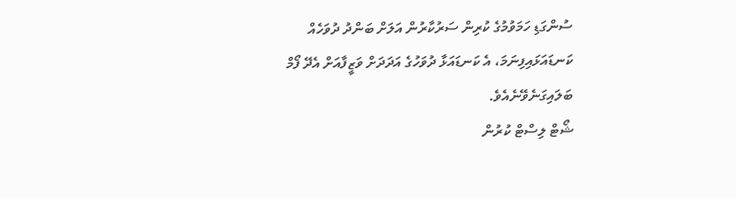ސުންގަޑި ހަމަވުމުގެ ކުރިން ސަރުކާރުން އަލަށް ބަންދު ދުވަހެއް ކަނޑައަޅައިފިނަމަ، އެ ކަނޑައަޅާ ދުވަހުގެ އަދަދަށް ވަޒީފާއަށް އެދޭ ފޯމް ބަލައިގަނެވޭނެއެވެ.
ޝޯޓް ލިސްޓް ކުރުން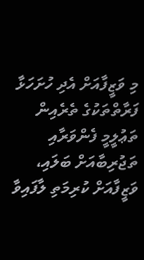މި ވަޒީފާއަށް އެދި ހުށަހަޅާ ފަރާތްތަކުގެ ތެރެއިން ތަޢުލީމީ ފެންވަރާއި ތަޖުރިބާއަށް ބަލައި، ވަޒީފާއަށް ކުރިމަތި ލާފައިވާ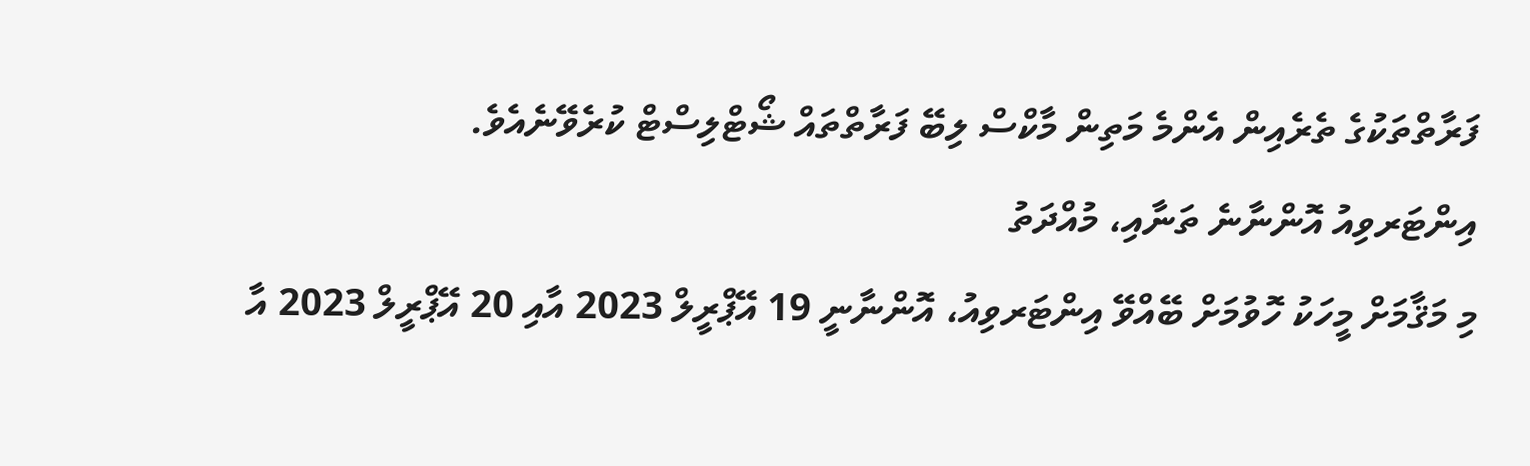ފަރާތްތަކުގެ ތެރެއިން އެންމެ މަތިން މާކްސް ލިބޭ ފަރާތްތައް ޝޯޓްލިސްޓް ކުރެވޭނެއެވެ.
އިންޓަރވިއު އޮންނާނެ ތަނާއި، މުއްދަތު
މި މަޤާމަށް މީހަކު ހޮވުމަށް ބޭއްވޭ އިންޓަރވިއު، އޮންނާނީ 19 އޭޕްރީލް 2023 އާއި 20 އޭޕްރީލް 2023 އާ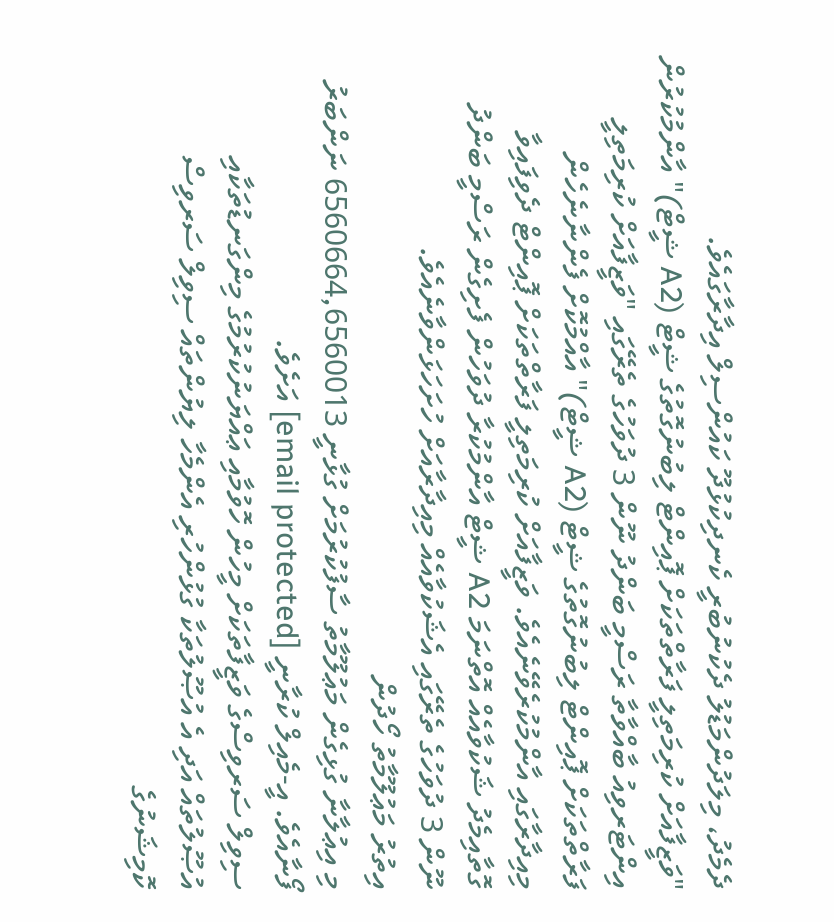ދެމެދު، މިލަދުންމަޑުލު ދެކުނުބުރީ ކެނދިކުޅުދޫ ކައުންސިލް އިދާރާގައެވެ.
"ވަޒީފާއަށް ކުރިމަތިލީ ފަރާތްތަކަށް ޕޮއިންޓް ލިބުނުގޮތުގެ ޝީޓް (A2 ޝީޓް)" އާންމުކުރުން
އިންޓަރވިއު ބާއްވާތާ ރަސްމީ ބަންދު ނޫން 3 ދުވަހުގެ ތެރޭގައި "ވަޒީފާއަށް ކުރިމަތިލީ ފަރާތްތަކަށް ޕޮއިންޓް ލިބުނުގޮތުގެ ޝީޓް (A2 ޝީޓް)" އާއްމުކޮށް ފެންނާނެހެން މިއިދާރާގައި އާންމުކުރެވޭނެއެވެ. ވަޒީފާއަށް ކުރިމަތިލީ ފަރާތްތަކަށް ޕޮއިންޓް ދެވިފައިވާ ގޮތާއިމެދު ޝަކުވާއެއް އޮތްނަމަ A2 ޝީޓް އާންމުކުރާ ދުވަހުން ފެށިގެން ރަސްމީ ބަންދު ނޫން 3 ދުވަހުގެ ތެރޭގައި އެޝަކުވާއެއް މިއިދާރާއަށް ހުށަހަޅަންވާނެއެވެ.
އިތުރު މަޢުލޫމާތު ހޯދުން
މި އިޢުލާނާ ގުޅިގެން މަޢުލޫމާތު ސާފުކުރުމަށް ގުޅާނީ 6560664,6560013 ނަންބަރު ފޯނާއެވެ. އީ-މެއިލް ކުރާނީ [email protected] އަށެވެ.
ސިވިލް ސަރވިސްގެ ވަޒީފާތަކަށް މީހުން ހޮވުމާއި ޢައްޔަނުކުރުމުގެ މިންގަނޑުތަކާއި އުޞޫލުތައް އަދި އެ އުޞޫލުތަކާ ގުޅުންހުރި އެންމެހާ ލިޔުންތައް ސިވިލް ސަރވިސް ކޮމިޝަނުގެ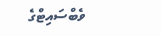ވެބްސައިޓްގެ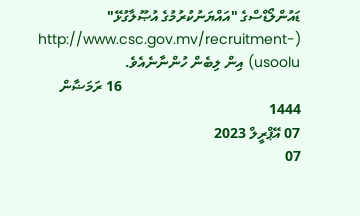ޑައުންލޯޑްސްގެ "އައްޔަނުކުރުމުގެ އުޞޫލާގުޅޭ" (http://www.csc.gov.mv/recruitment-usoolu) އިން ލިބެން ހުންނާނެއެވެ.
                                                 16 ރަމަޟާން 1444
07 އޭޕްރީލް 2023
07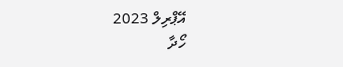އޭޕްރިލް 2023
ހޯދާ